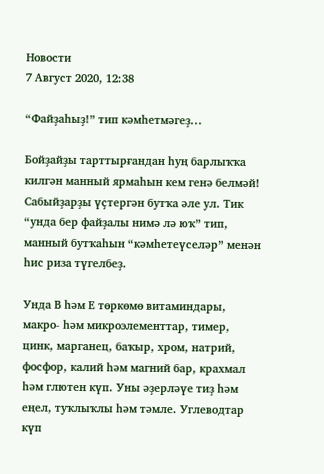Новости
7 Август 2020, 12:38

“Файҙаһыҙ!” тип кәмһетмәгеҙ...

Бойҙайҙы тарттырғандан һуң барлыҡҡа килгән манный ярмаһын кем генә белмәй! Сабыйҙарҙы үҫтергән бутҡа әле ул. Тик “унда бер файҙалы нимә лә юҡ” тип, манный бутҡаһын “кәмһетеүселәр” менән һис риза түгелбеҙ.

Унда В һәм Е төркөмө витаминдары, макро- һәм микроэлементтар, тимер, цинк, марганец, баҡыр, хром, натрий, фосфор, калий һәм магний бар, крахмал һәм глютен күп. Уны әҙерләүе тиҙ һәм еңел, туҡлыҡлы һәм тәмле. Углеводтар күп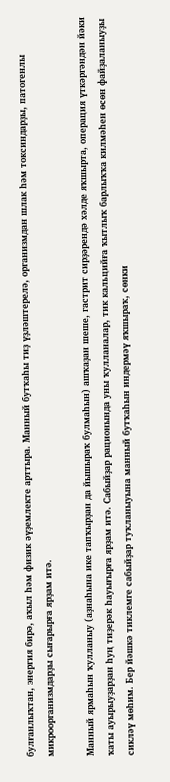булғанлыҡтан, энергия бирә, аҡыл һәм физик әүҙемлекте арттыра. Манный бутҡаһы тиҙ үҙләштерелә, организмдан шлак һәм токсиндарҙы, патогенлы микроорганизмдарҙы сығарырға ярҙам итә.

Манный ярмаһын ҡулланыу (аҙнаһына ике тапҡырҙан да йышыраҡ булмаһын) ашҡаҙан шеше, гастрит сирҙәрендә хәлде яҡшырта, операция үткәргәндән йәки ҡаты ауырыуҙарҙан һуң тиҙерәк һауығырға ярҙам итә. Сабыйҙар рационында уны ҡулланалар, тик кальцийға ҡытлыҡ барлыҡҡа килмәһен өсөн файҙаланыуҙы сикләү мөһим. Бер йәшкә тиклемге сабыйҙар туҡланыуына манный бутҡаһын индермәү яҡшыраҡ, сөнки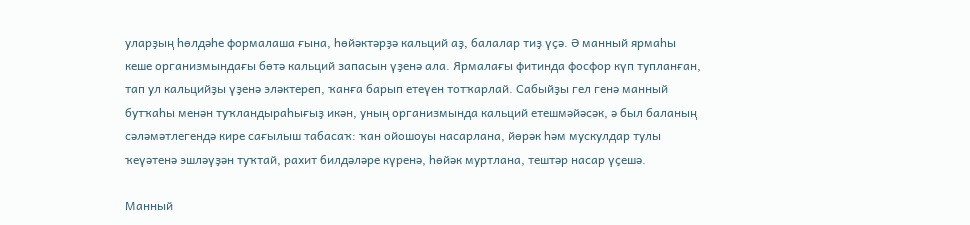уларҙың һөлдәһе формалаша ғына, һөйәктәрҙә кальций аҙ, балалар тиҙ үҫә. Ә манный ярмаһы кеше организмындағы бөтә кальций запасын үҙенә ала. Ярмалағы фитинда фосфор күп тупланған, тап ул кальцийҙы үҙенә эләктереп, ҡанға барып етеүен тотҡарлай. Сабыйҙы гел генә манный бутҡаһы менән туҡландыраһығыҙ икән, уның организмында кальций етешмәйәсәк, ә был баланың сәләмәтлегендә кире сағылыш табасаҡ: ҡан ойошоуы насарлана, йөрәк һәм мускулдар тулы ҡеүәтенә эшләүҙән туҡтай, рахит билдәләре күренә, һөйәк муртлана, тештәр насар үҫешә.

Манный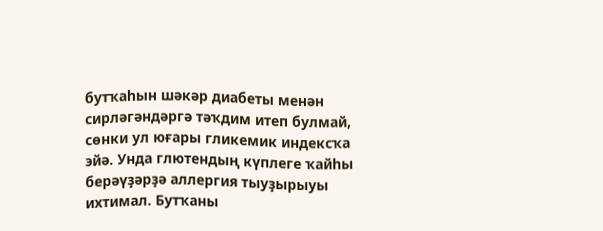бутҡаһын шәкәр диабеты менән сирләгәндәргә тәҡдим итеп булмай, сөнки ул юғары гликемик индексҡа эйә. Унда глютендың күплеге ҡайһы берәүҙәрҙә аллергия тыуҙырыуы ихтимал. Бутҡаны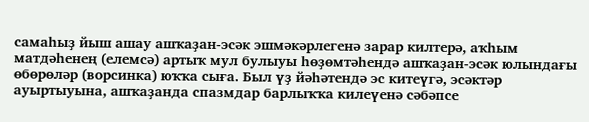самаһыҙ йыш ашау ашҡаҙан-эсәк эшмәкәрлегенә зарар килтерә, аҡһым матдәһенең (елемсә) артыҡ мул булыуы һөҙөмтәһендә ашҡаҙан-эсәк юлындағы өбөрөләр (ворсинка) юҡҡа сыға. Был үҙ йәһәтендә эс китеүгә, эсәктәр ауыртыуына, ашҡаҙанда спазмдар барлыҡҡа килеүенә сәбәпсе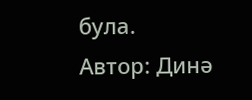була.
Автор: Динә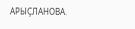АРЫҪЛАНОВА.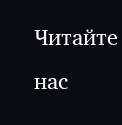Читайте нас